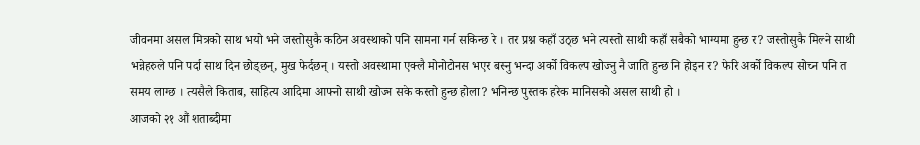जीवनमा असल मित्रको साथ भयो भने जस्तोसुकै कठिन अवस्थाको पनि सामना गर्न सकिन्छ रे । तर प्रश्न कहाँ उठ्छ भने त्यस्तो साथी कहाँ सबैको भाग्यमा हुन्छ र? जस्तोसुकै मिल्ने साथी भन्नेहरुले पनि पर्दा साथ दिन छोड्छन्, मुख फेर्दछन् । यस्तो अवस्थामा एक्लै मोनोटोनस भएर बस्नु भन्दा अर्को विकल्प खोज्नु नै जाति हुन्छ नि होइन र? फेरि अर्को विकल्प सोच्न पनि त समय लाग्छ । त्यसैले किताब, साहित्य आदिमा आफ्नो साथी खोज्न सके कस्तो हुन्छ होला? भनिन्छ पुस्तक हरेक मानिसको असल साथी हो ।
आजको २१ औं शताब्दीमा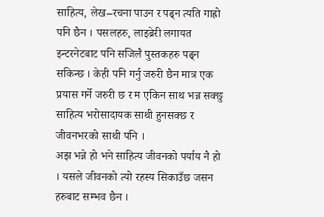साहित्य, लेख–रचना पाउन र पढ्न त्यति गाह्रो पनि छैन । पसलहरु, लाइब्रेरी लगायत इन्टरनेटबाट पनि सजिलै पुस्तकहरु पढ्न सकिन्छ । केही पनि गर्नु जरुरी छैन मात्र एक प्रयास गर्ने जरुरी छ र म एकिन साथ भन्न सक्छु साहित्य भरोसादायक साथी हुनसक्छ र जीवनभरको साथी पनि ।
अझ भन्ने हो भने साहित्य जीवनको पर्याय नै हो । यसले जीवनको त्यो रहस्य सिकाउँछ जसन हरुबाट सम्भव छैन ।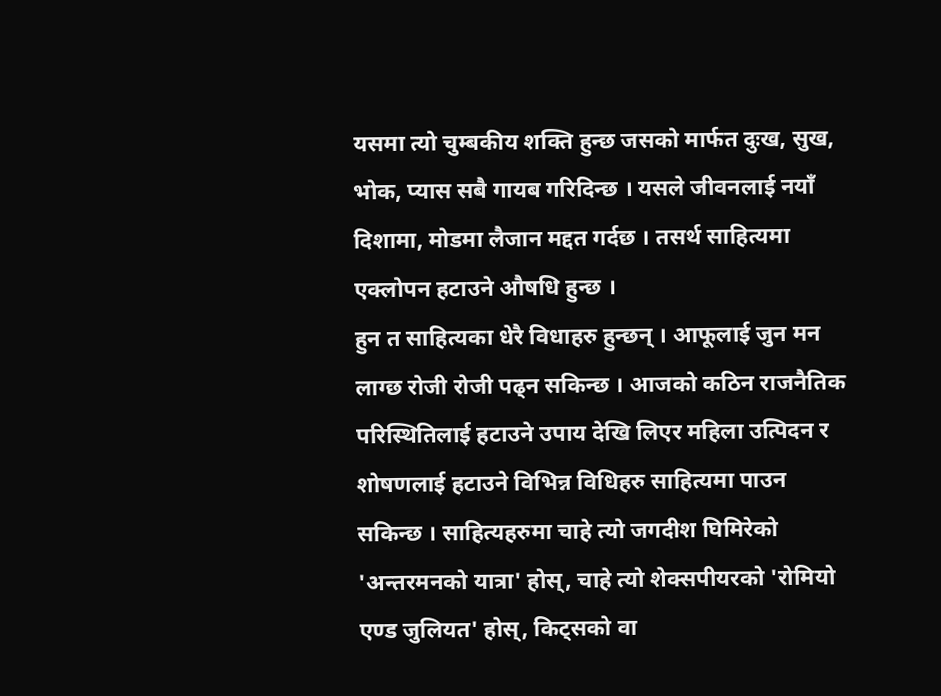यसमा त्यो चुम्बकीय शक्ति हुन्छ जसको मार्फत दुःख, सुख, भोक, प्यास सबै गायब गरिदिन्छ । यसले जीवनलाई नयाँ दिशामा, मोडमा लैजान मद्दत गर्दछ । तसर्थ साहित्यमा एक्लोपन हटाउने औषधि हुन्छ ।
हुन त साहित्यका धेरै विधाहरु हुन्छन् । आफूलाई जुन मन लाग्छ रोजी रोजी पढ्न सकिन्छ । आजको कठिन राजनैतिक परिस्थितिलाई हटाउने उपाय देखि लिएर महिला उत्पिदन र शोषणलाई हटाउने विभिन्न विधिहरु साहित्यमा पाउन सकिन्छ । साहित्यहरुमा चाहे त्यो जगदीश घिमिरेको 'अन्तरमनको यात्रा' होस्, चाहे त्यो शेक्सपीयरको 'रोमियो एण्ड जुलियत' होस्, किट्सको वा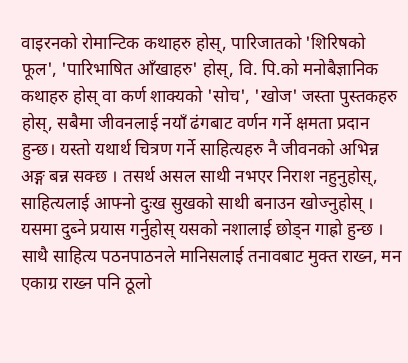वाइरनको रोमान्टिक कथाहरु होस्, पारिजातको 'शिरिषको फूल', 'पारिभाषित आँखाहरु' होस्, वि. पि.को मनोबैज्ञानिक कथाहरु होस् वा कर्ण शाक्यको 'सोच', 'खोज' जस्ता पुस्तकहरु होस्, सबैमा जीवनलाई नयाँ ढंगबाट वर्णन गर्ने क्षमता प्रदान हुन्छ। यस्तो यथार्थ चित्रण गर्ने साहित्यहरु नै जीवनको अभिन्न अङ्ग बन्न सक्छ । तसर्थ असल साथी नभएर निराश नहुनुहोस्, साहित्यलाई आफ्नो दुःख सुखको साथी बनाउन खोज्नुहोस् । यसमा दुब्ने प्रयास गर्नुहोस् यसको नशालाई छोड्न गाह्रो हुन्छ ।
साथै साहित्य पठनपाठनले मानिसलाई तनावबाट मुक्त राख्न, मन एकाग्र राख्न पनि ठूलो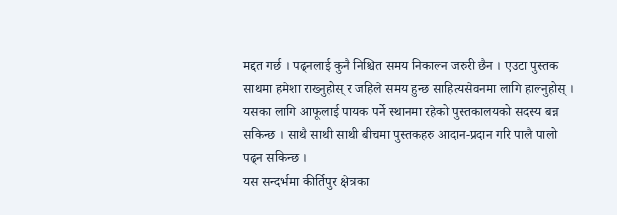मद्दत गर्छ । पढ्नलाई कुनै निश्चित समय निकाल्न जरुरी छैन । एउटा पुस्तक साथमा हमेशा राख्नुहोस् र जहिले समय हुन्छ साहित्यसेवनमा लागि हाल्नुहोस् । यसका लागि आफूलाई पायक पर्ने स्थानमा रहेको पुस्तकालयको सदस्य बन्न सकिन्छ । साथै साथी साथी बीचमा पुस्तकहरु आदान-प्रदान गरि पालै पालो पढ्न सकिन्छ ।
यस सन्दर्भमा कीर्तिपुर क्षेत्रका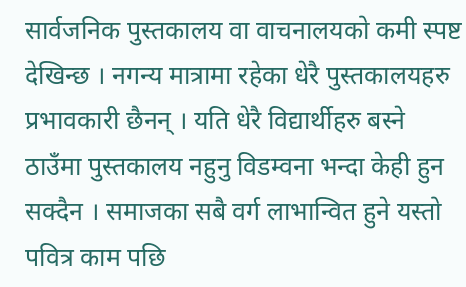सार्वजनिक पुस्तकालय वा वाचनालयको कमी स्पष्ट देखिन्छ । नगन्य मात्रामा रहेका धेरै पुस्तकालयहरु प्रभावकारी छैनन् । यति धेरै विद्यार्थीहरु बस्ने ठाउँमा पुस्तकालय नहुनु विडम्वना भन्दा केही हुन सक्दैन । समाजका सबै वर्ग लाभान्वित हुने यस्तो पवित्र काम पछि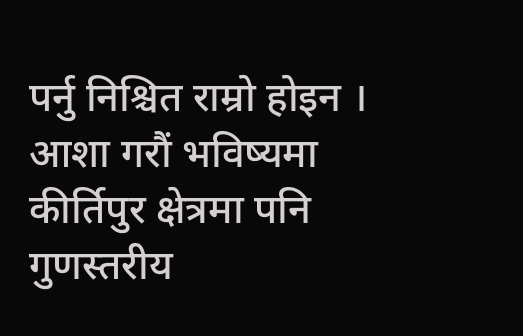पर्नु निश्चित राम्रो होइन । आशा गरौं भविष्यमा कीर्तिपुर क्षेत्रमा पनि गुणस्तरीय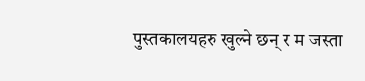पुस्तकालयहरु खुल्ने छन् र म जस्ता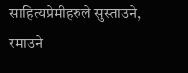साहित्यप्रेमीहरुले सुस्ताउने, रमाउने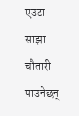एउटा साझा चौतारी पाउनेछन्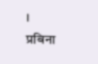।
प्रबिना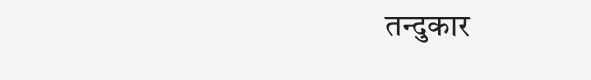तन्दुकार